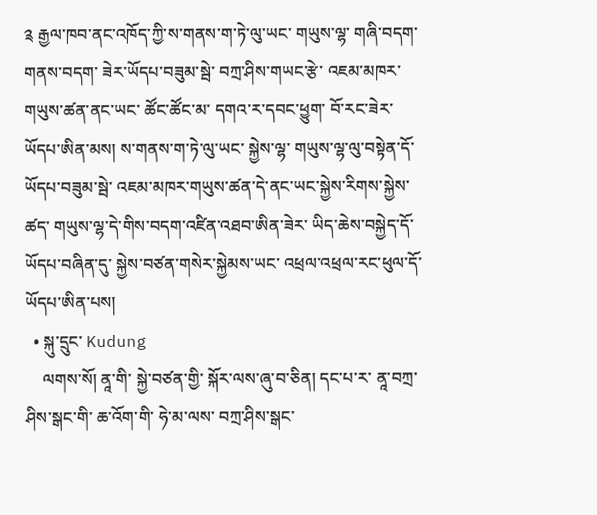༉ རྒྱལ་ཁབ་ནང་འཁོད་ཀྱི་ས་གནས་ག་ཏེ་ལུ་ཡང་ གཡུས་ལྷ་ གཞི་བདག་ གནས་བདག་ ཟེར་ཡོདཔ་བཟུམ་སྦེ་ བཀྲ་ཤིས་གཡང་རྩེ་ འཇམ་མཁར་གཡུས་ཚན་ནང་ཡང་ ཚོང་ཚོང་མ་ དགའ་ར་དབང་ཕྱུག་ བོ་རང་ཟེར་ ཡོདཔ་ཨིན་མས། ས་གནས་ག་ཏེ་ལུ་ཡང་ སྐྱེས་ལྷ་ གཡུས་ལྷ་ལུ་བསྟེན་དོ་ཡོདཔ་བཟུམ་སྦེ་ འཇམ་མཁར་གཡུས་ཚན་དེ་ནང་ཡང་སྐྱེས་རིགས་སྐྱེས་ཚད་ གཡུས་ལྷ་དེ་གིས་བདག་འཛིན་འཐབ་ཨིན་ཟེར་ ཡིད་ཆེས་བསྐྱེད་དོ་ཡོདཔ་བཞིན་དུ་ སྐྱེས་བཙན་གསེར་སྐྱེམས་ཡང་ འཕྲལ་འཕྲལ་རང་ཕུལ་དོ་ཡོདཔ་ཨིན་པས།
  • སྐུ་དྲུང་ Kudung
    ལགས་སོ། ནཱ་གི་ སྐྱེ་བཙན་གྱི་ སྐོར་ལས་ཞུ་བ་ཅིན། དང་པ་ར་ ནཱ་བཀྲ་ཤིས་སྒང་གི་ ཆ་འོག་གི་ ཧེ་མ་ལས་ བཀྲ་ཤིས་སྒང་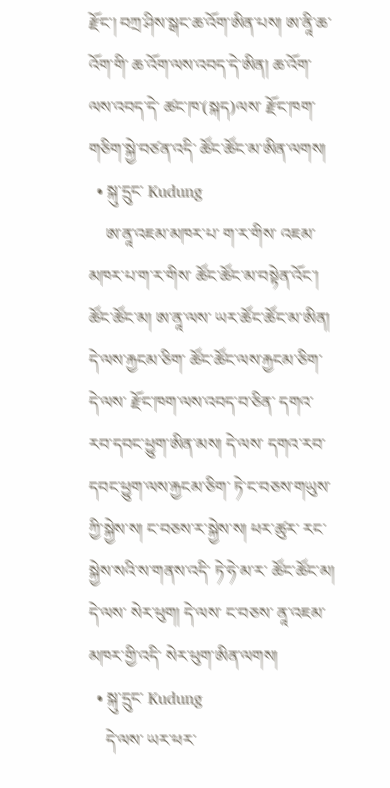རྫོང་། བཀྲ་ཤིས་སྒང་ཆ་འོག་ཨིན་པས། ཨ་ནཱི་ཆ་འོག་གི་ ཆ་འོག་ལས་འབད་དེ་ཨིན། ཆ་འོག་ལས་འབད་དེ་ ཚང་ཁ་(སྐད)ལས་ རྫོང་ཁག་གཅིག་སྐྱེ་བཙན་འདི་ ཚོང་ཚོང་མ་ཨིན་ལགས།
  • སྐུ་དྲུང་ Kudung
    ཨ་ནཱ་འཇམ་མཁར་པ་ ག་ར་གིས་ འཇམ་མཁར་པ་ག་ར་གིས་ ཚོང་ཚོང་མ་བསྟེན་འོང་། ཚོང་ཚོང་མ། ཨ་ནཱ་ལས་ ཡར་ཚོང་ཚོང་མ་ཨིན། དེ་ལས་རྐྱངམ་ཅིག་ ཚོང་ཚོང་ལས་རྐྱངམ་ཅིག་ དེ་ལས་ རྫོང་ཁག་ལས་འབད་བ་ཅིན་ དགའ་རབ་དབང་ཕྱུག་ཨིན་མས། དེ་ལས་ དགའ་རབ་དབང་ཕྱུག་ལས་རྐྱངམ་ཅིག་ ཏེ་ང་བཅས་གཡུས་ཀྱི་སྐྱེས་ས། ང་བཅས་ར་སྐྱེས་ས། ཕར་ཚུར་ རང་སྐྱེས་སའི་ས་གནས་འདི་ ཏེ་ཧེ་མ་ར་ ཚོང་ཚོང་མ། དེ་ལས་ སེར་ཕུག། དེ་ལས་ ང་བཅས་ ནཱ་འཇམ་མཁར་གྱི་འདི་ སེར་ཕུག་ཨིན་ལགས།
  • སྐུ་དྲུང་ Kudung
    དེ་ལས་ ཡར་ཕར་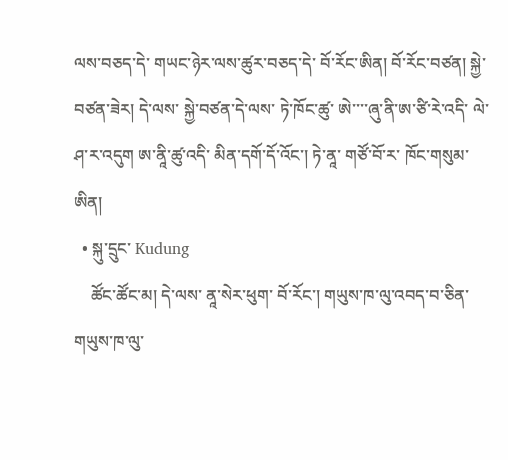ལས་བཅད་དེ་ གཡང་ཉེར་ལས་ཚུར་བཅད་དེ་ བོ་རོང་ཨིན། བོ་རོང་བཙན། སྐྱེ་བཙན་ཟེར། དེ་ལས་ སྐྱེ་བཙན་དེ་ལས་ ཏེ་ཁོང་ཚུ་ ཨེ་་་་ཞུ་ནི་ཨ་ཙི་རེ་འདི་ ལེ་ཤ་ར་འདུག ཨ་ནཱི་ཚུ་འདི་ མིན་དགོ་དོ་འོང་། ཏེ་ནཱ་ གཙོ་བོ་ར་ ཁོང་གསུམ་ཨིན།
  • སྐུ་དྲུང་ Kudung
    ཚོང་ཚོང་མ། དེ་ལས་ ནཱ་སེར་ཕུག་ བོ་རོང་། གཡུས་ཁ་ལུ་འབད་བ་ཅིན་ གཡུས་ཁ་ལུ་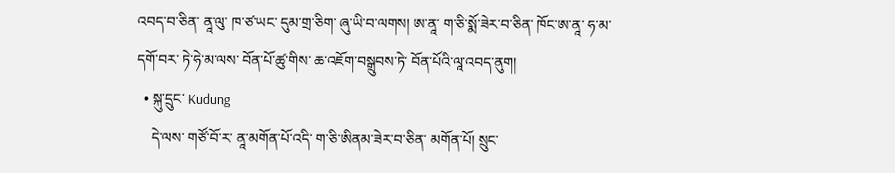འབད་བ་ཅིན་ ནཱ་ལུ་ ཁ་ཙ་ཡང་ དུམ་གྲ་ཅིག་ ཞུ་ཡི་བ་ལགས། ཨ་ནཱ་ ག་ཅི་སྨོ་ཟེར་བ་ཅིན་ ཁོང་ཨ་ནཱ་ ཧ་མ་དགོ་བར་ ཏེ་ཧེ་མ་ལས་ བོན་པོ་ཚུ་གིས་ ཆ་འཇོག་བསྒྲུབས་ཏེ་ བོན་པོའི་ལཱ་འབད་ནུག།
  • སྐུ་དྲུང་ Kudung
    དེ་ལས་ གཙོ་བོ་ར་ ནཱ་མགོན་པོ་འདི་ ག་ཅི་ཨིནམ་ཟེར་བ་ཅིན་ མགོན་པོ། སྲུང་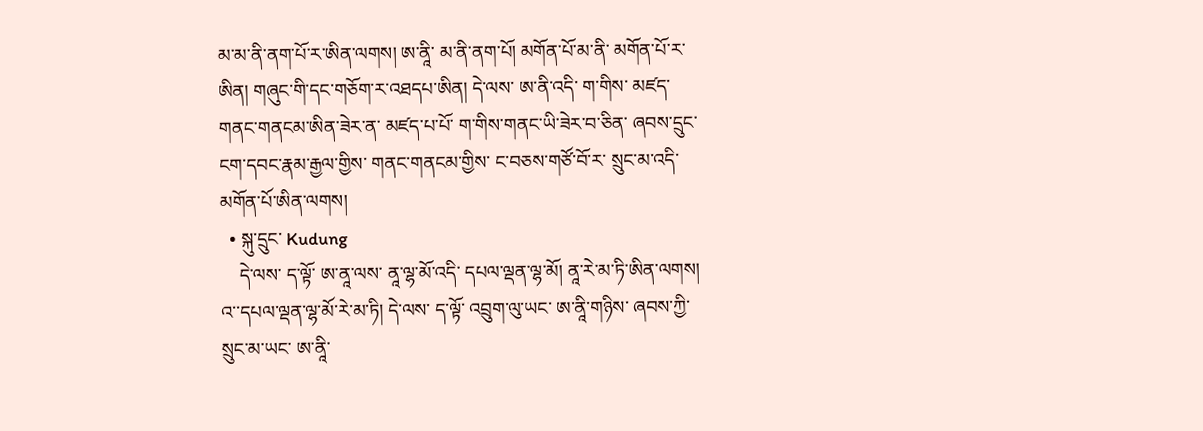མ་མ་ནི་ནག་པོ་ར་ཨིན་ལགས། ཨ་ནཱི་ མ་ནི་ནག་པོ། མགོན་པོ་མ་ནི་ མགོན་པོ་ར་ཨིན། གཞུང་གི་དང་གཅོག་ར་འཐདཔ་ཨིན། དེ་ལས་ ཨ་ནི་འདི་ ག་གིས་ མཛད་གནང་གནངམ་ཨིན་ཟེར་ན་ མཛད་པ་པོ་ ག་གིས་གནང་ཡི་ཟེར་བ་ཅིན་ ཞབས་དྲུང་ངག་དབང་རྣམ་རྒྱལ་གྱིས་ གནང་གནངམ་གྱིས་ ང་བཅས་གཙོ་བོ་ར་ སྲུང་མ་འདི་ མགོན་པོ་ཨིན་ལགས།
  • སྐུ་དྲུང་ Kudung
    དེ་ལས་ ད་ལྟོ་ ཨ་ནཱ་ལས་ ནཱ་ལྷ་མོ་འདི་ དཔལ་ལྡན་ལྷ་མོ། ནཱ་རེ་མ་ཏི་ཨིན་ལགས། འ་་དཔལ་ལྡན་ལྷ་མོ་རེ་མ་ཏི། དེ་ལས་ ད་ལྟོ་ འབྲུག་ལུ་ཡང་ ཨ་ནཱི་གཉིས་ ཞབས་ཀྱི་སྲུང་མ་ཡང་ ཨ་ནཱི་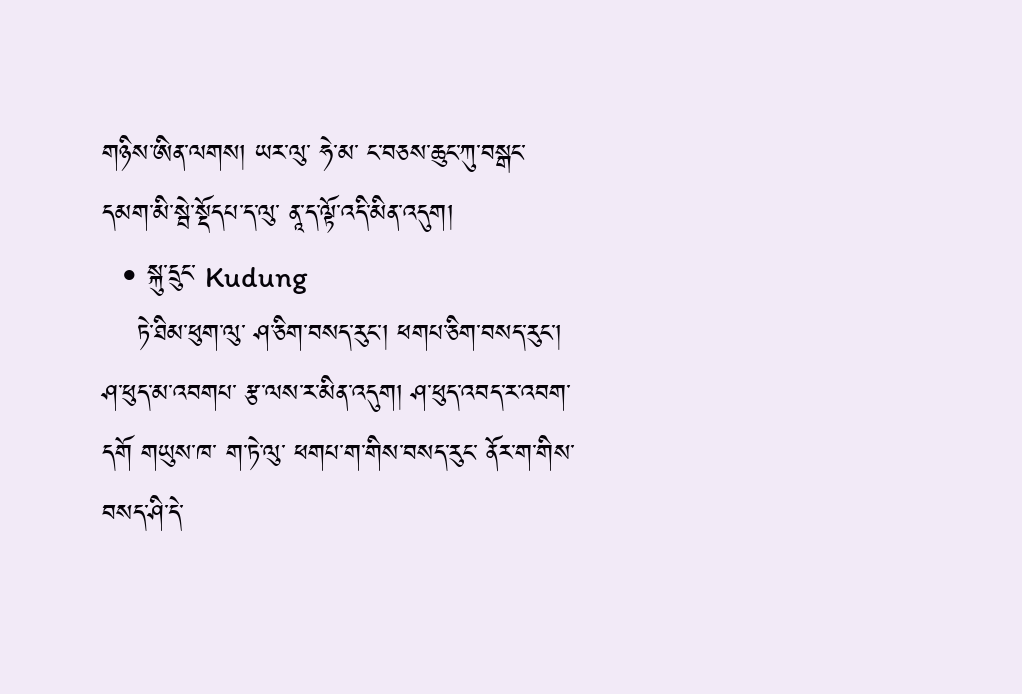གཉིས་ཨིན་ལགས། ཡར་ལུ་ ཧེ་མ་ ང་བཅས་ཆུང་ཀུ་བསྒང་ དམག་མི་སྦེ་སྡོདཔ་ད་ལུ་ ནཱ་ད་ལྟོ་འདི་མིན་འདུག།
  • སྐུ་དྲུང་ Kudung
    ཏེ་ཐིམ་ཕུག་ལུ་ ཤ་ཅིག་བསད་རུང་། ཕགཔ་ཅིག་བསད་རུང་། ཤ་ཕུད་མ་འབགཔ་ རྩ་ལས་ར་མིན་འདུག། ཤ་ཕུད་འབད་ར་འབག་དགོ གཡུས་ཁ་ ག་ཏེ་ལུ་ ཕགཔ་ག་གིས་བསད་རུང་ ནོར་ག་གིས་བསད་ཤི་དེ་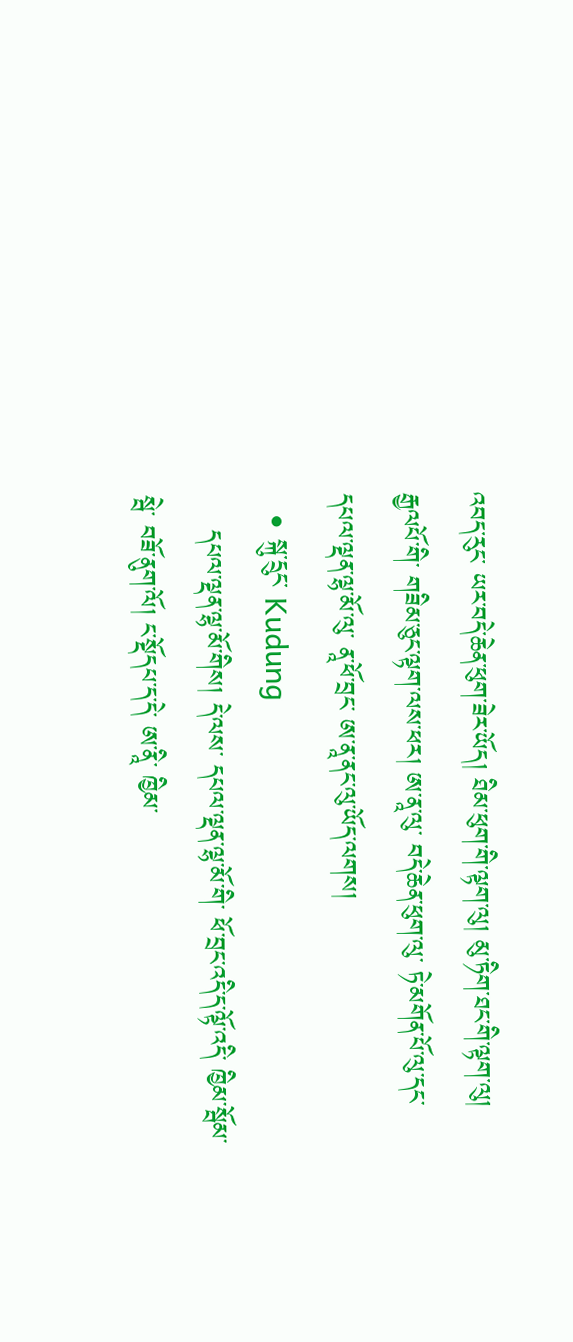འབད་རུང་ ཡར་བདེ་ཆེན་ཕུག་ཟེར་ཡོད། ཐིམ་ཕུག་གི་ལྟག་ལུ། མུ་ཏིག་ཐང་གི་ལྟག་ལུ། རྒྱལཔོ་གི་ གཟིམ་ཅུང་ལྟག་ལས་ཕར། ཨ་ནཱ་ལུ་ བདེ་ཆེན་ཕུག་ལུ་ ཏེ་མགོན་པོ་ལུ་དང་ དཔལ་ལྡན་ལྷ་མོ་ལུ་ ནཱ་ཕོ་བྲང་ ཨ་ནཱ་ནང་ལུ་ཡོད་ལགས།
  • སྐུ་དྲུང་ Kudung
    དཔལ་ལྡན་ལྷ་མོ་གིས། དེ་ལས་ དཔལ་ལྡན་ལྷ་མོ་གི་ ཕོ་བྲང་འདི་ད་ལྟོ་འདི་ ཁྱིམ་སྦོམ་སྦེ་ བཟོ་ནུག་ལོ། ང་སྡོདཔ་ད་དེ་ ཨ་ནཱི་ ཁྱིམ་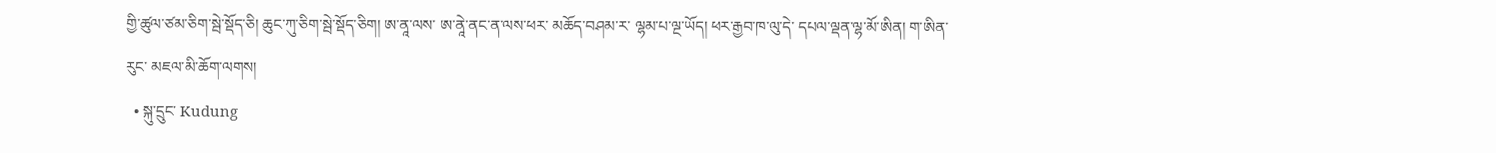གྱི་ཚུལ་ཙམ་ཅིག་སྦེ་སྡོད་ཅི། ཆུང་ཀུ་ཅིག་སྦེ་སྡོད་ཅིག། ཨ་ནཱ་ལས་ ཨ་ནཱེ་ནང་ན་ལས་ཕར་ མཆོད་བཤམ་ར་ ལྷམ་པ་ལྔ་ཡོད། ཕར་རྒྱབ་ཁ་ལུ་དེ་ དཔལ་ལྡན་ལྷ་མོ་ཨིན། ག་ཨིན་རུང་ མཇལ་མི་ཆོག་ལགས།
  • སྐུ་དྲུང་ Kudung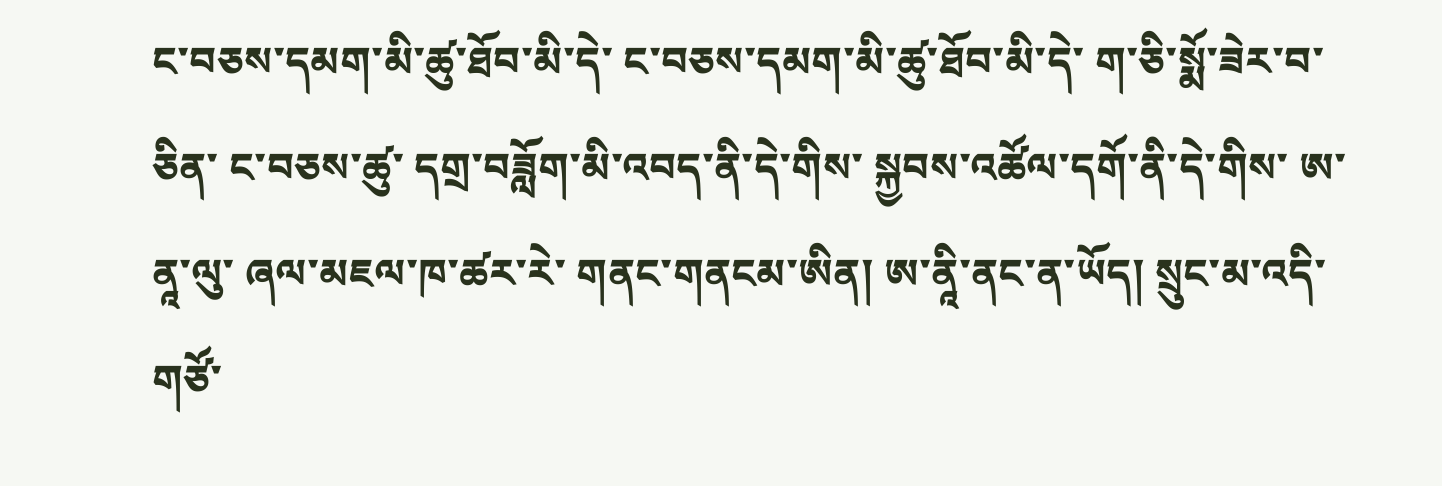ང་བཅས་དམག་མི་ཚུ་ཐོབ་མི་དེ་ ང་བཅས་དམག་མི་ཚུ་ཐོབ་མི་དེ་ ག་ཅི་སྨོ་ཟེར་བ་ཅིན་ ང་བཅས་ཚུ་ དགྲ་བཟློག་མི་འབད་ནི་དེ་གིས་ སྐྱབས་འཚོལ་དགོ་ནི་དེ་གིས་ ཨ་ནཱ་ལུ་ ཞལ་མཇལ་ཁ་ཚར་རེ་ གནང་གནངམ་ཨིན། ཨ་ནཱི་ནང་ན་ཡོད། སྲུང་མ་འདི་ གཙོ་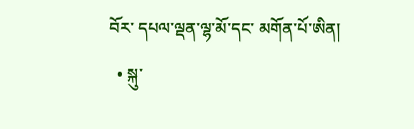བོར་ དཔལ་ལྡན་ལྷ་མོ་དང་ མགོན་པོ་ཨིན།
  • སྐུ་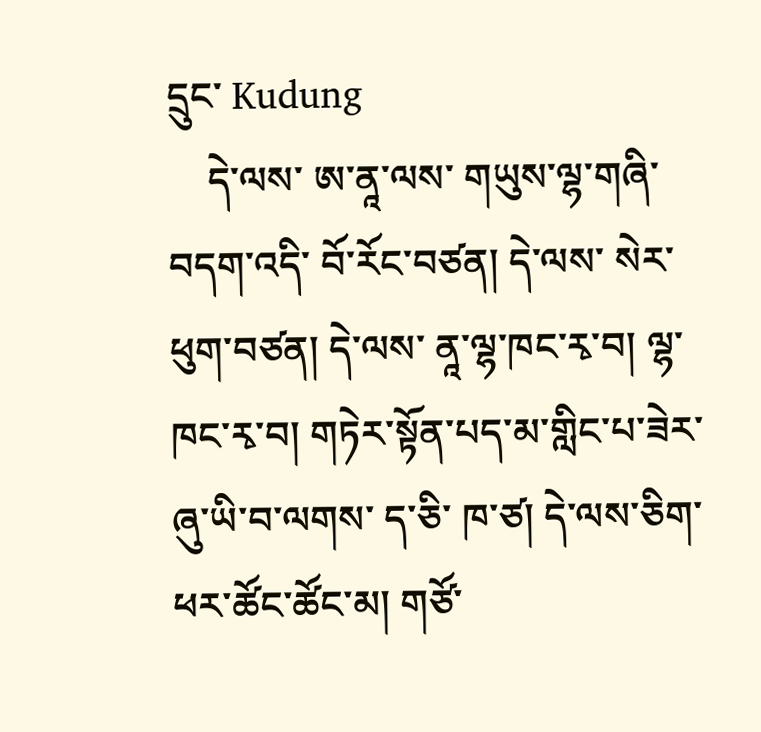དྲུང་ Kudung
    དེ་ལས་ ཨ་ནཱ་ལས་ གཡུས་ལྷ་གཞི་བདག་འདི་ བོ་རོང་བཙན། དེ་ལས་ སེར་ཕུག་བཙན། དེ་ལས་ ནཱ་ལྷ་ཁང་རྭ་བ། ལྷ་ཁང་རྭ་བ། གཏེར་སྟོན་པད་མ་གླིང་པ་ཟེར་ ཞུ་ཡི་བ་ལགས་ ད་ཅི་ ཁ་ཙ། དེ་ལས་ཅིག་ ཕར་ཚོང་ཚོང་མ། གཙོ་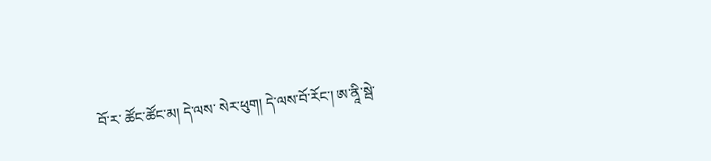བོ་ར་ ཚོང་ཚོང་མ། དེ་ལས་ སེར་ཕུག། དེ་ལས་བོ་རོང་། ཨ་ནཱི་སྦེ་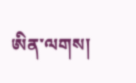ཨིན་ལགས།